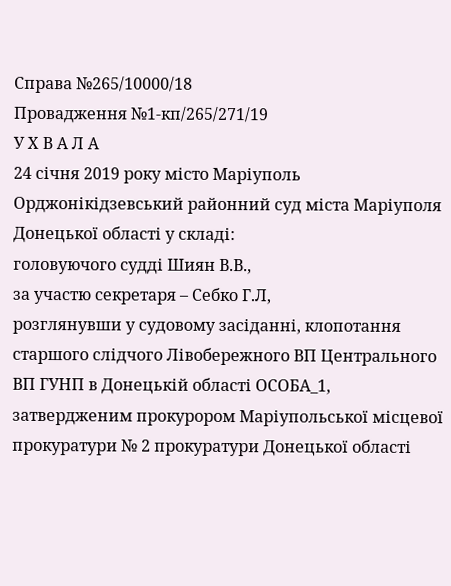Справа №265/10000/18
Провадження №1-кп/265/271/19
У Х В А Л А
24 січня 2019 року місто Маріуполь
Орджонікідзевський районний суд міста Маріуполя Донецької області у складі:
головуючого судді Шиян В.В.,
за участю секретаря – Себко Г.Л,
розглянувши у судовому засіданні, клопотання старшого слідчого Лівобережного ВП Центрального ВП ГУНП в Донецькій області ОСОБА_1, затвердженим прокурором Маріупольської місцевої прокуратури № 2 прокуратури Донецької області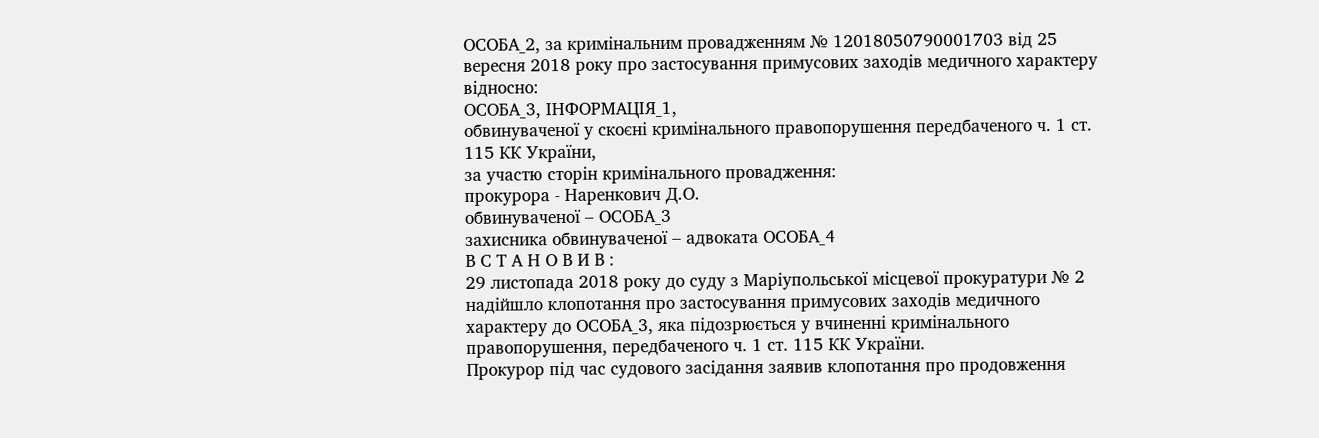ОСОБА_2, за кримінальним провадженням № 12018050790001703 від 25 вересня 2018 року про застосування примусових заходів медичного характеру відносно:
ОСОБА_3, ІНФОРМАЦІЯ_1,
обвинуваченої у скоєні кримінального правопорушення передбаченого ч. 1 ст. 115 КК України,
за участю сторін кримінального провадження:
прокурора - Наренкович Д.О.
обвинуваченої – ОСОБА_3
захисника обвинуваченої – адвоката ОСОБА_4
В С Т А Н О В И В :
29 листопада 2018 року до суду з Маріупольської місцевої прокуратури № 2 надійшло клопотання про застосування примусових заходів медичного характеру до ОСОБА_3, яка підозрюється у вчиненні кримінального правопорушення, передбаченого ч. 1 ст. 115 КК України.
Прокурор під час судового засідання заявив клопотання про продовження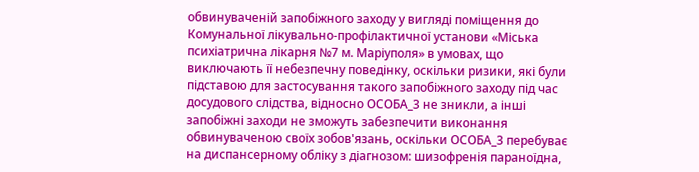обвинуваченій запобіжного заходу у вигляді поміщення до Комунальної лікувально-профілактичної установи «Міська психіатрична лікарня №7 м. Маріуполя» в умовах, що виключають її небезпечну поведінку, оскільки ризики, які були підставою для застосування такого запобіжного заходу під час досудового слідства, відносно ОСОБА_3 не зникли, а інші запобіжні заходи не зможуть забезпечити виконання обвинуваченою своїх зобов'язань, оскільки ОСОБА_3 перебуває на диспансерному обліку з діагнозом: шизофренія параноїдна,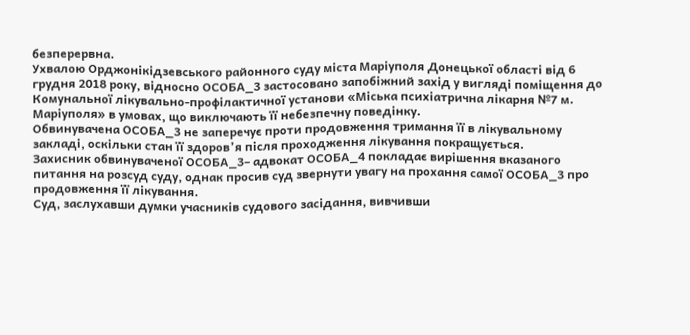безперервна.
Ухвалою Орджонікідзевського районного суду міста Маріуполя Донецької області від 6 грудня 2018 року, відносно ОСОБА_3 застосовано запобіжний захід у вигляді поміщення до Комунальної лікувально-профілактичної установи «Міська психіатрична лікарня №7 м. Маріуполя» в умовах, що виключають її небезпечну поведінку.
Обвинувачена ОСОБА_3 не заперечує проти продовження тримання її в лікувальному закладі, оскільки стан її здоров’я після проходження лікування покращується.
Захисник обвинуваченої ОСОБА_3– адвокат ОСОБА_4 покладає вирішення вказаного питання на розсуд суду, однак просив суд звернути увагу на прохання самої ОСОБА_3 про продовження її лікування.
Суд, заслухавши думки учасників судового засідання, вивчивши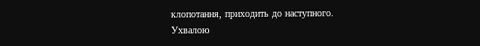клопотання, приходить до наступного.
Ухвалою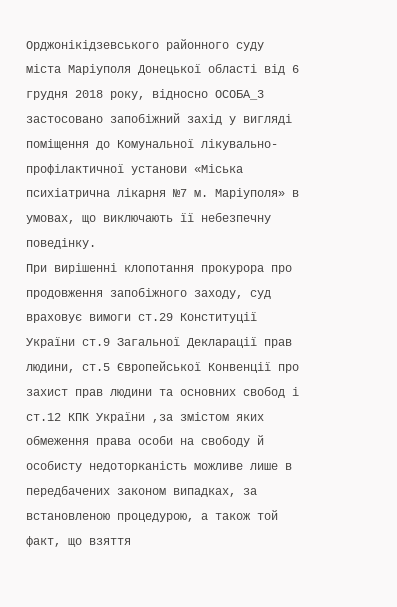Орджонікідзевського районного суду міста Маріуполя Донецької області від 6 грудня 2018 року, відносно ОСОБА_3 застосовано запобіжний захід у вигляді поміщення до Комунальної лікувально-профілактичної установи «Міська психіатрична лікарня №7 м. Маріуполя» в умовах, що виключають її небезпечну поведінку.
При вирішенні клопотання прокурора про продовження запобіжного заходу, суд враховує вимоги ст.29 Конституції України ст.9 Загальної Декларації прав людини, ст.5 Європейської Конвенції про захист прав людини та основних свобод і ст.12 КПК України ,за змістом яких обмеження права особи на свободу й особисту недоторканість можливе лише в передбачених законом випадках, за встановленою процедурою, а також той факт, що взяття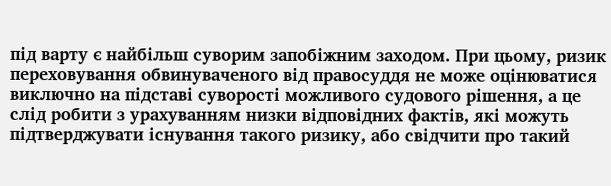під варту є найбільш суворим запобіжним заходом. При цьому, ризик переховування обвинуваченого від правосуддя не може оцінюватися виключно на підставі суворості можливого судового рішення, а це слід робити з урахуванням низки відповідних фактів, які можуть підтверджувати існування такого ризику, або свідчити про такий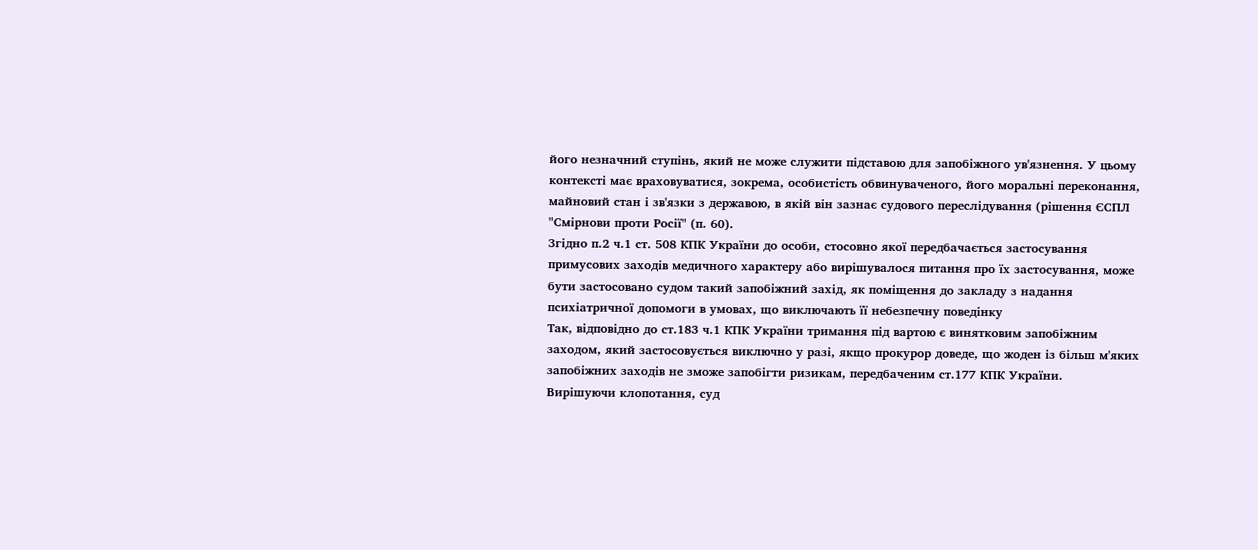його незначний ступінь, який не може служити підставою для запобіжного ув'язнення. У цьому контексті має враховуватися, зокрема, особистість обвинуваченого, його моральні переконання, майновий стан і зв'язки з державою, в якій він зазнає судового переслідування (рішення ЄСПЛ "Смірнови проти Росії" (п. 60).
Згідно п.2 ч.1 ст. 508 КПК України до особи, стосовно якої передбачається застосування примусових заходів медичного характеру або вирішувалося питання про їх застосування, може бути застосовано судом такий запобіжний захід, як поміщення до закладу з надання психіатричної допомоги в умовах, що виключають її небезпечну поведінку
Так, відповідно до ст.183 ч.1 КПК України тримання під вартою є винятковим запобіжним заходом, який застосовується виключно у разі, якщо прокурор доведе, що жоден із більш м'яких запобіжних заходів не зможе запобігти ризикам, передбаченим ст.177 КПК України.
Вирішуючи клопотання, суд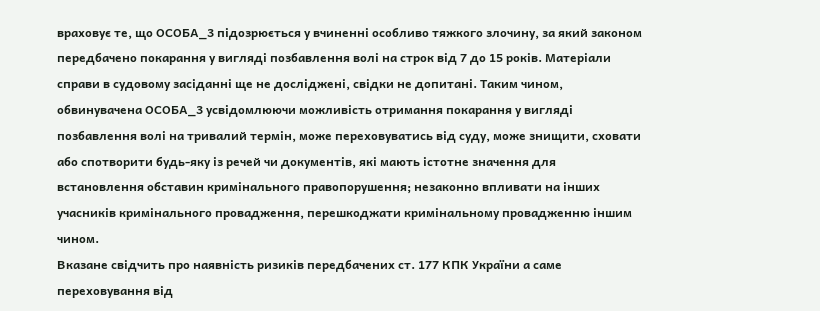враховує те, що ОСОБА_3 підозрюється у вчиненні особливо тяжкого злочину, за який законом передбачено покарання у вигляді позбавлення волі на строк від 7 до 15 років. Матеріали справи в судовому засіданні ще не досліджені, свідки не допитані. Таким чином, обвинувачена ОСОБА_3 усвідомлюючи можливість отримання покарання у вигляді позбавлення волі на тривалий термін, може переховуватись від суду, може знищити, сховати або спотворити будь-яку із речей чи документів, які мають істотне значення для встановлення обставин кримінального правопорушення; незаконно впливати на інших учасників кримінального провадження, перешкоджати кримінальному провадженню іншим чином.
Вказане свідчить про наявність ризиків передбачених ст. 177 КПК України а саме переховування від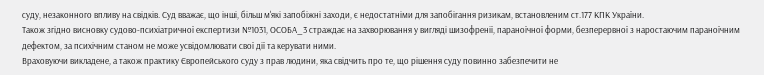суду, незаконного впливу на свідків. Суд вважає, що інші, більш м'які запобіжні заходи, є недостатніми для запобігання ризикам, встановленим ст.177 КПК України.
Також згідно висновку судово-психіатричної експертизи №1031, ОСОБА_3 страждає на захворювання у вигляді шизофренії, параноїчної форми, безперервної з наростаючим параноїчним дефектом, за психічним станом не може усвідомлювати свої дії та керувати ними.
Враховуючи викладене, а також практику Європейського суду з прав людини, яка свідчить про те, що рішення суду повинно забезпечити не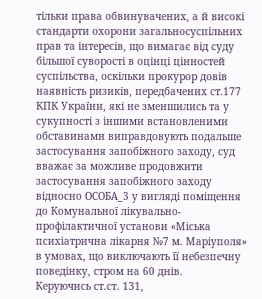тільки права обвинувачених, а й високі стандарти охорони загальносуспільних прав та інтересів, що вимагає від суду більшої суворості в оцінці цінностей суспільства, оскільки прокурор довів наявність ризиків, передбачених ст.177 КПК України, які не зменшились та у сукупності з іншими встановленими обставинами виправдовують подальше застосування запобіжного заходу, суд вважає за можливе продовжити застосування запобіжного заходу відносно ОСОБА_3 у вигляді поміщення до Комунальної лікувально-профілактичної установи «Міська психіатрична лікарня №7 м. Маріуполя» в умовах, що виключають її небезпечну поведінку, стром на 60 днів.
Керуючись ст.ст. 131,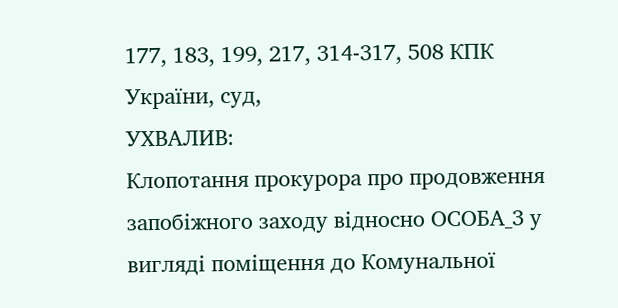177, 183, 199, 217, 314-317, 508 КПК України, суд,
УХВАЛИВ:
Клопотання прокурора про продовження запобіжного заходу відносно ОСОБА_3 у вигляді поміщення до Комунальної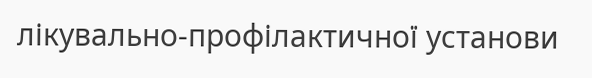лікувально-профілактичної установи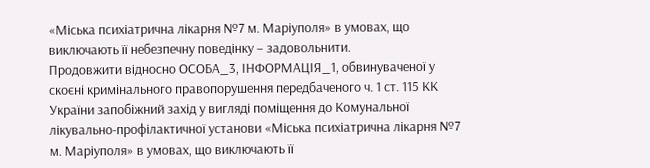«Міська психіатрична лікарня №7 м. Маріуполя» в умовах, що виключають її небезпечну поведінку – задовольнити.
Продовжити відносно ОСОБА_3, ІНФОРМАЦІЯ_1, обвинуваченої у скоєні кримінального правопорушення передбаченого ч. 1 ст. 115 КК України запобіжний захід у вигляді поміщення до Комунальної лікувально-профілактичної установи «Міська психіатрична лікарня №7 м. Маріуполя» в умовах, що виключають її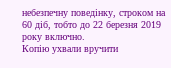небезпечну поведінку, строком на 60 діб, тобто до 22 березня 2019 року включно.
Копію ухвали вручити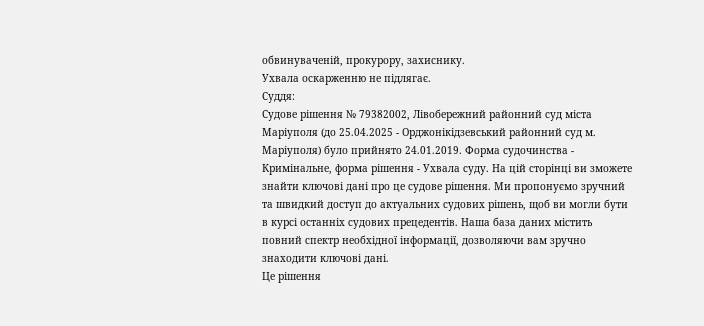обвинуваченій, прокурору, захиснику.
Ухвала оскарженню не підлягає.
Суддя:
Судове рішення № 79382002, Лівобережний районний суд міста Маріуполя (до 25.04.2025 - Орджонікідзевський районний суд м. Маріуполя) було прийнято 24.01.2019. Форма судочинства - Кримінальне, форма рішення - Ухвала суду. На цій сторінці ви зможете знайти ключові дані про це судове рішення. Ми пропонуємо зручний та швидкий доступ до актуальних судових рішень, щоб ви могли бути в курсі останніх судових прецедентів. Наша база даних містить повний спектр необхідної інформації, дозволяючи вам зручно знаходити ключові дані.
Це рішення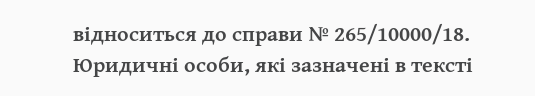відноситься до справи № 265/10000/18. Юридичні особи, які зазначені в тексті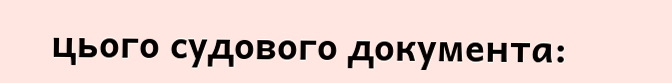цього судового документа: